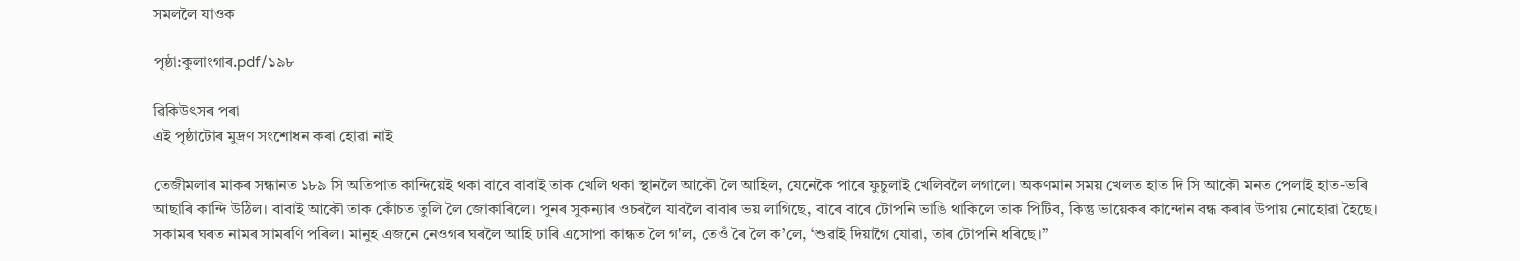সমললৈ যাওক

পৃষ্ঠা:কুলাংগাৰ.pdf/১৯৮

ৱিকিউৎসৰ পৰা
এই পৃষ্ঠাটোৰ মুদ্ৰণ সংশোধন কৰা হোৱা নাই

তেজীমলাৰ মাকৰ সন্ধানত ১৮৯ সি অতিপাত কান্দিয়েই থকা বাবে বাবাই তাক খেলি থকা স্থানলৈ আকৌ লৈ আহিল, যেনেকৈ পাৰে ফুচুলাই খেলিবলৈ লগালে। অকণমান সময় খেলত হাত দি সি আকৌ মনত পেলাই হাত-ভৰি আছাৰি কান্দি উঠিল। বাবাই আকৌ তাক কোঁচত তুলি লৈ জোকাৰিলে। পুনৰ সুকন্যাৰ ওচৰলৈ যাবলৈ বাবাৰ ভয় লাগিছে, বাৰে বাৰে টোপনি ভাঙি থাকিলে তাক পিটিব, কিন্তু ভায়েকৰ কান্দোন বন্ধ কৰাৰ উপায় নোহোৱা হৈছে। সকামৰ ঘৰত নামৰ সামৰণি পৰিল। মানুহ এজনে নেওগৰ ঘৰলৈ আহি ঢাৰি এসোপা কান্ধত লৈ গ'ল, তেওঁ ৰৈ লৈ ক’লে, ‘শুৱাই দিয়াগৈ যোৱা, তাৰ টোপনি ধৰিছে।”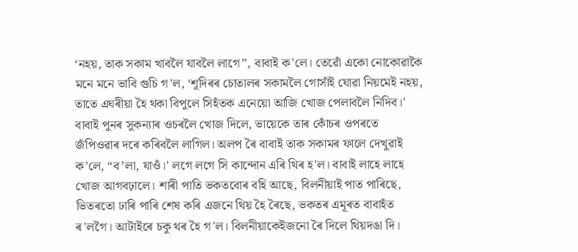‘নহয়, তাক সকাম খাবলৈ যাবলৈ লাগে”, বাবাই ক'লে। তেৱোঁ একো নোকোৱাকৈ মনে মনে ভাবি গুচি গ'ল, ‘শূদিৰৰ চোতালৰ সকামলৈ গোসাঁই যোৱা নিয়মেই নহয়, তাতে এঘৰীয়া হৈ থকা বিপুলে সিহঁতক এনেয়ো আজি খোজ পেলাবলৈ নিদিব।' বাবাই পুনৰ সুকন্যাৰ ওচৰলৈ খোজ দিলে, ভায়েকে তাৰ কোঁচৰ ওপৰতে জঁপিওৱাৰ দৰে কৰিবলৈ লাগিল। অলপ ৰৈ বাবাই তাক সকামৰ ফালে দেখুৱাই ক’লে, “ব’লা, যাওঁ।' লগে লগে সি কান্দোন এৰি থিৰ হ'ল। বাবাই লাহে লাহে খোজ আগবঢ়ালে। শাৰী পাতি ভকতবোৰ বহি আছে, বিলনীয়াই পাত পাৰিছে, ভিতৰতো ঢাৰি পাৰি শেষ কৰি এজনে থিয় হৈ ৰৈছে, ভকতৰ এমূৰত বাবাহঁত ৰ'লগৈ। আটাইৰে চকু থৰ হৈ গ'ল। বিলনীয়াকেইজনো ৰৈ দিলে থিয়দঙা দি।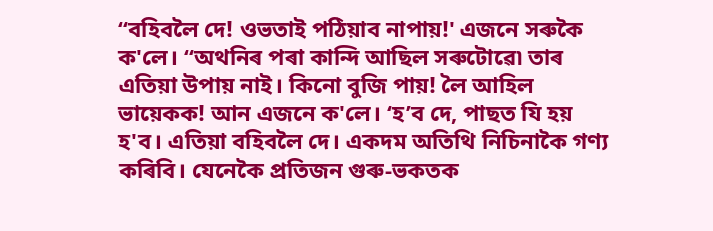“বহিবলৈ দে! ওভতাই পঠিয়াব নাপায়!' এজনে সৰুকৈ ক'লে। “অথনিৰ পৰা কান্দি আছিল সৰুটোৱে৷ তাৰ এতিয়া উপায় নাই। কিনো বুজি পায়! লৈ আহিল ভায়েকক! আন এজনে ক'লে। ‘হ’ব দে, পাছত যি হয় হ'ব। এতিয়া বহিবলৈ দে। একদম অতিথি নিচিনাকৈ গণ্য কৰিবি। যেনেকৈ প্ৰতিজন গুৰু-ভকতক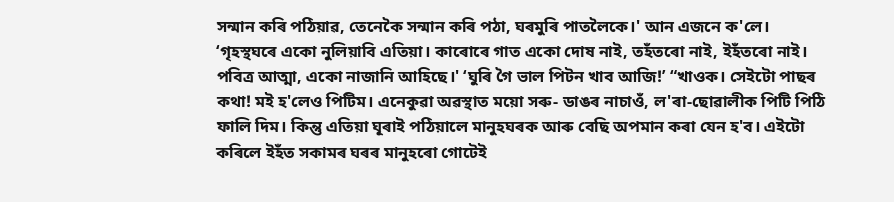সন্মান কৰি পঠিয়াৱ, তেনেকৈ সন্মান কৰি পঠা, ঘৰমুৰি পাতলৈকে।' আন এজনে ক'লে। ‘গৃহস্থঘৰে একো নুলিয়াবি এতিয়া। কাৰোৰে গাত একো দোষ নাই, তহঁতৰো নাই, ইহঁতৰো নাই। পবিত্ৰ আত্মা, একো নাজানি আহিছে।' ‘ঘুৰি গৈ ভাল পিটন খাব আজি!’ “খাওক। সেইটো পাছৰ কথা! মই হ'লেও পিটিম। এনেকুৱা অৱস্থাত ময়ো সৰু- ডাঙৰ নাচাওঁ, ল'ৰা-ছোৱালীক পিটি পিঠি ফালি দিম। কিন্তু এতিয়া ঘূৰাই পঠিয়ালে মানুহঘৰক আৰু বেছি অপমান কৰা যেন হ'ব। এইটো কৰিলে ইহঁত সকামৰ ঘৰৰ মানুহৰো গোটেই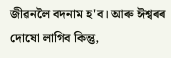জীৱনলৈ বদনাম হ'ব। আৰু ঈশ্বৰৰ দোষো লাগিব কিন্তু,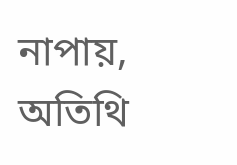নাপায়, অতিথি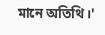মানে অতিথি।'